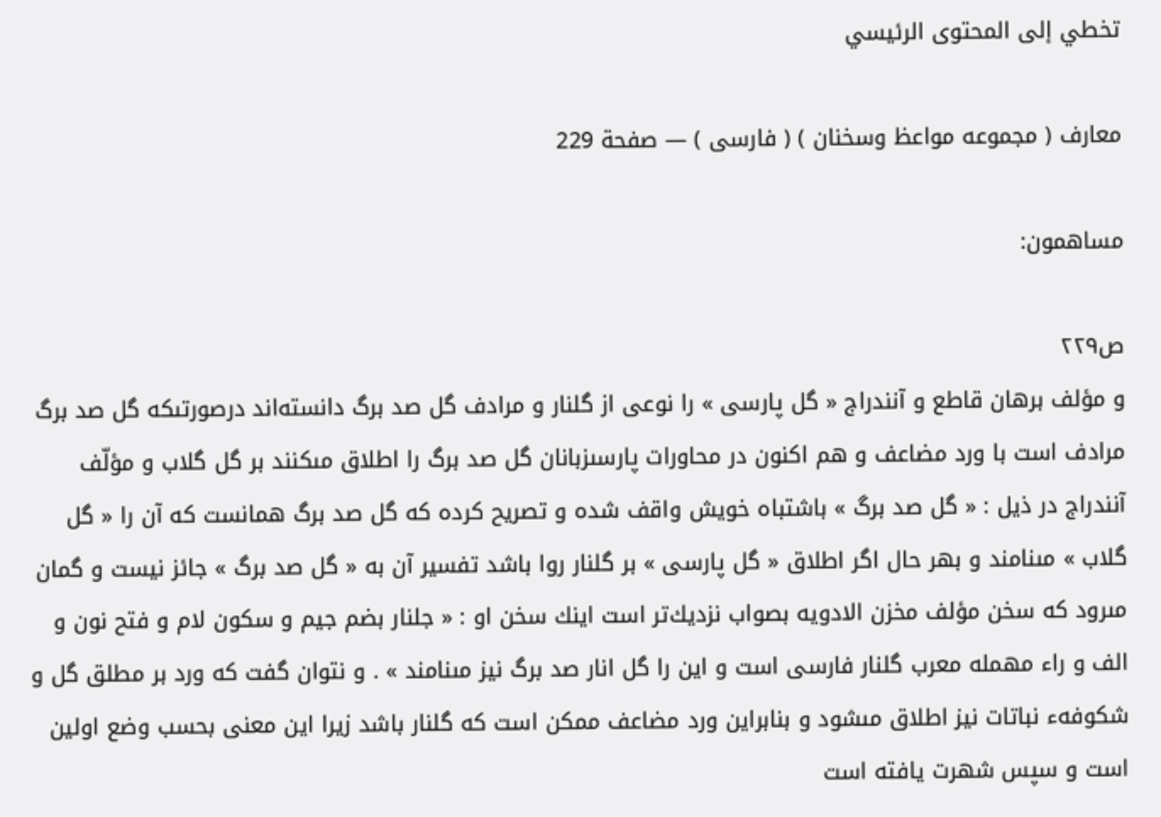تخطي إلى المحتوى الرئيسي

معارف ( مجموعه مواعظ وسخنان ) ( فارسى ) — صفحة 229

مساهمون:

ص٢٢٩
و مؤلف برهان قاطع و آنندراج « گل پارسى » را نوعى از گلنار و مرادف گل صد برگ دانسته‌اند درصورتىكه گل صد برگ مرادف است با ورد مضاعف و هم اكنون در محاورات پارسىزبانان گل صد برگ را اطلاق مىكنند بر گل گلاب و مؤلّف آنندراج در ذيل : « گل صد برگ » باشتباه خويش واقف شده و تصريح كرده كه گل صد برگ همانست كه آن را « گل گلاب » مىنامند و بهر حال اگر اطلاق « گل پارسى » بر گلنار روا باشد تفسير آن به « گل صد برگ » جائز نيست و گمان مىرود كه سخن مؤلف مخزن الادويه بصواب نزديك‌تر است اينك سخن او : « جلنار بضم جيم و سكون لام و فتح نون و الف و راء مهمله معرب گلنار فارسى است و اين را گل انار صد برگ نيز مىنامند » . و نتوان گفت كه ورد بر مطلق گل و شكوفهء نباتات نيز اطلاق مىشود و بنابراين ورد مضاعف ممكن است كه گلنار باشد زيرا اين معنى بحسب وضع اولين است و سپس شهرت يافته است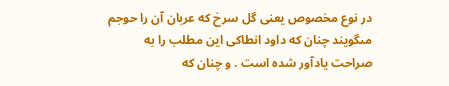در نوع مخصوص يعنى گل سرخ كه عربان آن را حوجم مىگويند چنان كه داود انطاكى اين مطلب را به صراحت يادآور شده است . و چنان كه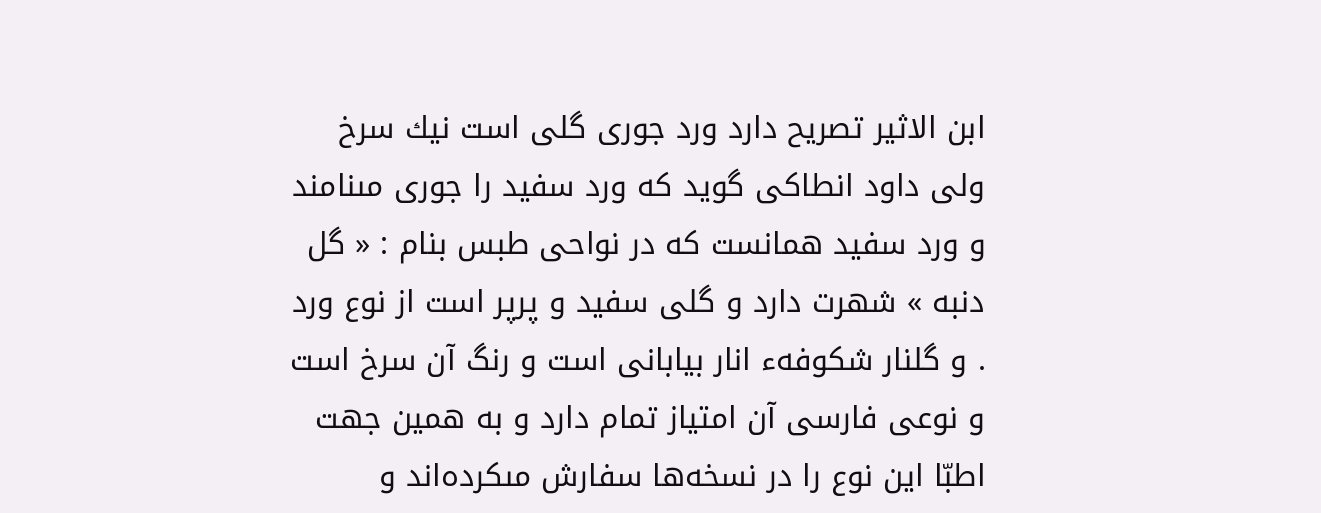ابن الاثير تصريح دارد ورد جورى گلى است نيك سرخ ولى داود انطاكى گويد كه ورد سفيد را جورى مىنامند و ورد سفيد همانست كه در نواحى طبس بنام : « گل دنبه » شهرت دارد و گلى سفيد و پرپر است از نوع ورد . و گلنار شكوفهء انار بيابانى است و رنگ آن سرخ است و نوعى فارسى آن امتياز تمام دارد و به همين جهت اطبّا اين نوع را در نسخه‌ها سفارش مىكرده‌اند و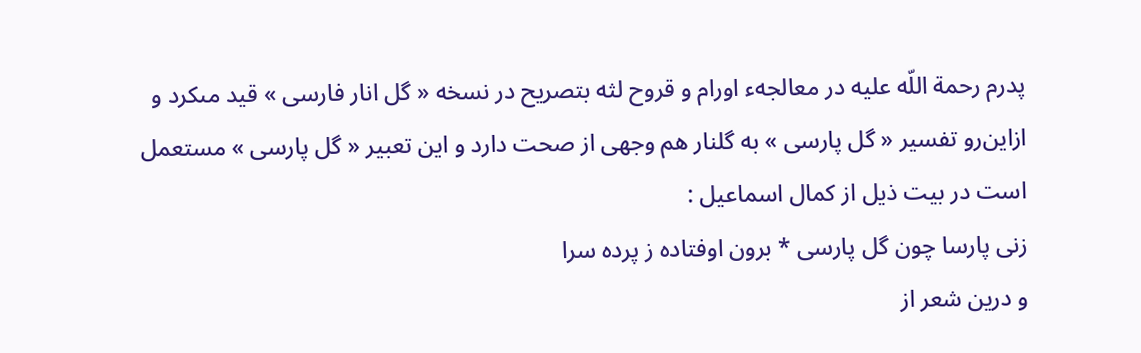پدرم رحمة اللّه عليه در معالجهء اورام و قروح لثه بتصريح در نسخه « گل انار فارسى » قيد مىكرد و ازاين‌رو تفسير « گل پارسى » به گلنار هم وجهى از صحت دارد و اين تعبير « گل پارسى » مستعمل است در بيت ذيل از كمال اسماعيل :
زنى پارسا چون گل پارسى * برون اوفتاده ز پرده سرا
و درين شعر از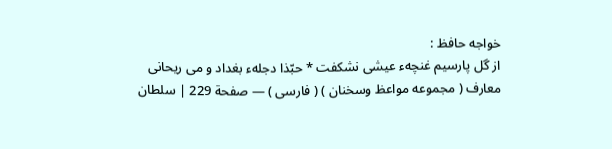خواجه حافظ :
از گل پارسيم غنچهء عيشى نشكفت * حبّذا دجلهء بغداد و مى ريحانى
معارف ( مجموعه مواعظ وسخنان ) ( فارسى ) — صفحة 229 | سلطان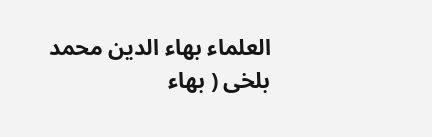العلماء بهاء الدين محمد بلخى ( بهاء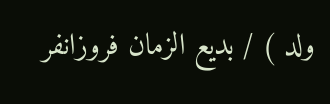ولد ) / بديع الزمان فروزانفر